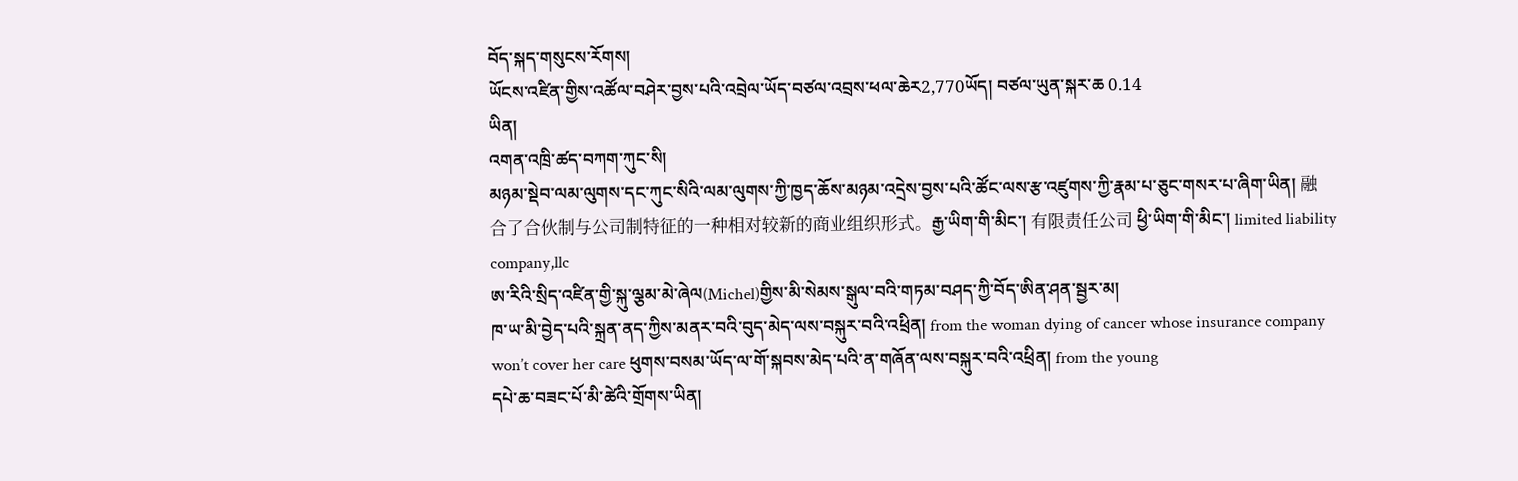བོད་སྐད་གསུངས་རོགས།
ཡོངས་འཛིན་གྱིས་འཚོལ་བཤེར་བྱས་པའི་འབྲེལ་ཡོད་བཙལ་འབྲས་ཕལ་ཆེར2,770ཡོད། བཙལ་ཡུན་སྐར་ཆ 0.14
ཡིན།
འགན་འཁྲི་ཚད་བཀག་ཀུང་སི།
མཉམ་སྡེབ་ལམ་ལུགས་དང་ཀུང་སིའི་ལམ་ལུགས་ཀྱི་ཁྱད་ཆོས་མཉམ་འདྲེས་བྱས་པའི་ཚོང་ལས་རྩ་འཛུགས་ཀྱི་རྣམ་པ་ཅུང་གསར་པ་ཞིག་ཡིན། 融合了合伙制与公司制特征的一种相对较新的商业组织形式。རྒྱ་ཡིག་གི་མིང་། 有限责任公司 ཕྱི་ཡིག་གི་མིང་། limited liability company,llc
ཨ་རིའི་སྲིད་འཛིན་གྱི་སྐུ་ལྕམ་མེ་ཞེལ(Michel)གྱིས་མི་སེམས་སྒུལ་བའི་གཏམ་བཤད་ཀྱི་བོད་ཨིན་ཤན་སྦྱར་མ།
ཁ་ཡ་མི་བྱེད་པའི་སྐྲན་ནད་ཀྱིས་མནར་བའི་བུད་མེད་ལས་བསྐུར་བའི་འཕྲིན། from the woman dying of cancer whose insurance company won’t cover her care ཕུགས་བསམ་ཡོད་ལ་གོ་སྐབས་མེད་པའི་ན་གཞོན་ལས་བསྐུར་བའི་འཕྲིན། from the young
དཔེ་ཆ་བཟང་པོ་མི་ཚེའི་གྲོགས་ཡིན།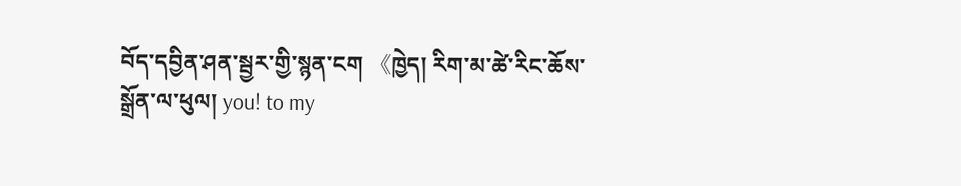བོད་དབྱིན་ཤན་སྦྱར་གྱི་སྙན་ངག 《ཁྱེད། རིག་མ་ཚེ་རིང་ཆོས་སྒྲོན་ལ་ཕུལ། you! to my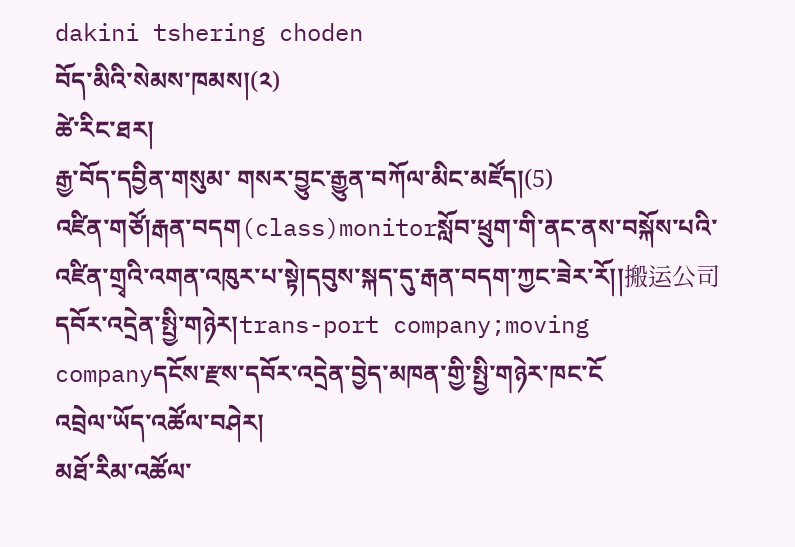dakini tshering choden
བོད་མིའི་སེམས་ཁམས།(༢)
ཚེ་རིང་ཐར།
རྒྱ་བོད་དབྱིན་གསུམ་ གསར་བྱུང་རྒྱུན་བཀོལ་མིང་མཛོད།(5)
འཛིན་གཙོ།རྒན་བདག(class)monitorསློབ་ཕྲུག་གི་ནང་ནས་བསྐོས་པའི་འཛིན་གྲྭའི་འགན་འཁུར་པ་སྟེ།དབུས་སྐད་དུ་རྒན་བདག་ཀྱང་ཟེར་རོ།།搬运公司དབོར་འདྲེན་སྤྱི་གཉེར།trans-port company;moving companyདངོས་རྫས་དབོར་འདྲེན་བྱེད་མཁན་གྱི་སྤྱི་གཉེར་ཁང་ངོ
འབྲེལ་ཡོད་འཚོལ་བཤེར།
མཐོ་རིམ་འཚོལ་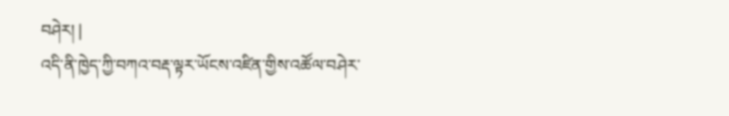བཤེར། |
འདི་ནི་ཁྱེད་ཀྱི་བཀའ་བརྡ་ལྟར་ཡོངས་འཛིན་གྱིས་འཚོལ་བཤེར་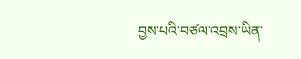བྱས་པའི་བཙལ་འབྲས་ཡིན་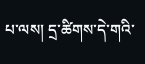པ་ལས། དྲ་ཚིགས་དེ་གའི་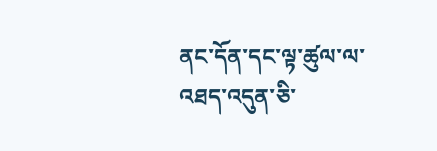ནང་དོན་དང་ལྟ་ཚུལ་ལ་འཐད་འདུན་ཅི་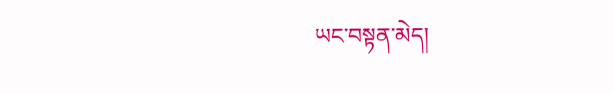ཡང་བསྟན་མེད།